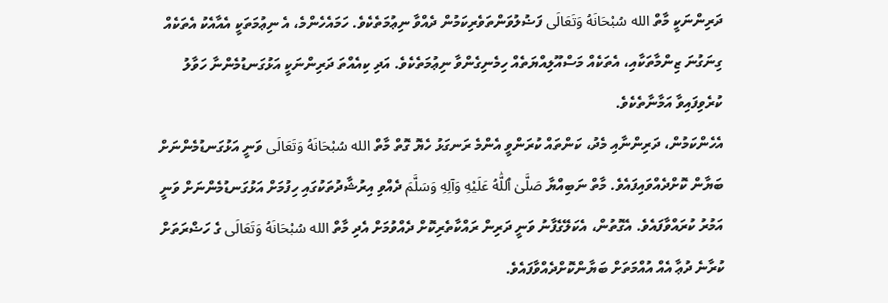ދަރިންނަކީ މާތް الله سُبْحَانَهُ وَتَعَالَى ފަޟުލުވަންތަވެރިކަމުން ދެއްވާ ނިޢުމަތެކެވެ. ހަމައެހެންމެ، އެ ނިޢުމަތަކީ އެއާއެކު އެތަކެއް ގިނަގުނަ ޒިންމާތަކާއި، އެތަކެއް މަސްއޫލިއްޔަތެއް ހިމެނިގެންވާ ނިޢުމަތެކެވެ. އަދި ކިއެއްތަ ދަރިންނަކީ އަޅުގަނޑުމެންނާ ހަވާލު ކުރެވިފައިވާ އަމާނާތެކެވެ.
އެހެންކަމުން، ދަރިންނާއި މެދު، ކަންތައް ކުރަންވީ އެންމެ ރަނގަޅު ހެޔޮ ގޮތް މާތް الله سُبْحَانَهُ وَتَعَالَى ވަނީ އަޅުގަނޑުމެންނަށް ބަޔާން ކޮށްދެއްވައިފައެވެ. މާތް ނަބިއްޔާ صَلَّىٰ ٱللَّٰهُ عَلَيْهِ وَآلِهِ وَسَلَّمَ ދެއްވި އިރުޝާދުތަކުގައި ހިފުމަށް އަޅުގަނޑުމެންނަށް ވަނީ އަމުރު ކުރައްވާފައެވެ. އެގޮތުން، އެކަލޭގެފާނު ވަނީ ދަރިން ރައްކާތެރިކޮށް ދެއްވުމަށް އެދި މާތް الله سُبْحَانَهُ وَتَعَالَى ގެ ހަޟްރަތަށް ކުރާނެ ދުޢާ އެއް އުއްމަތަށް ބަޔާންކޮށްދެއްވާފައެވެ.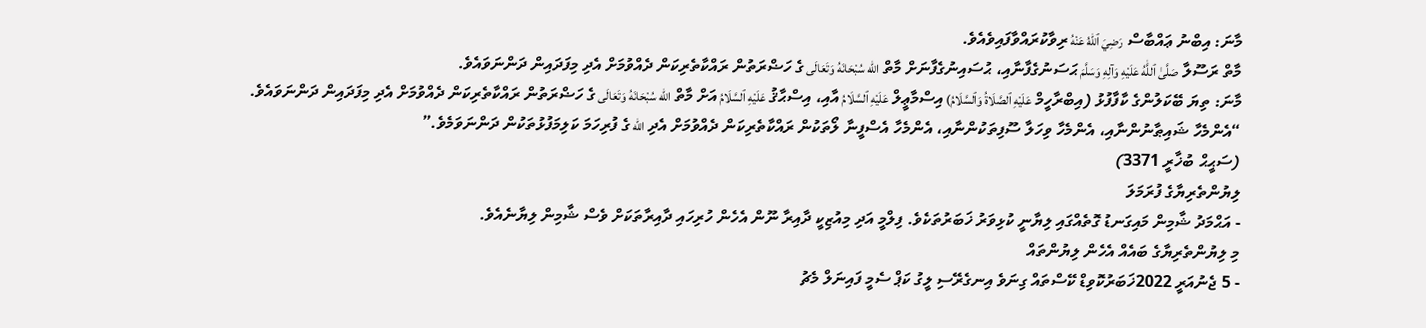މާނަ: އިބްނު ޢައްބާސް رَضِيَ ٱللّٰهُ عَنْهُ ރިވާކުރައްވާފައިވެއެވެ.
މާތް ރަސޫލާ صَلَّىٰ ٱللَّٰهُ عَلَيْهِ وَآلِهِ وَسَلَّمَ ޙަސަނުގެފާނާއި، ޙުސައިނުގެފާނަށް މާތް الله سُبْحَانَهُ وَتَعَالَى ގެ ހަޟްރަތުން ރައްކާތެރިކަން ދެއްވުމަށް އެދި މިފަދައިން ދަންނަވައެވެ.
މާނަ: ތިޔަ ބޭކަލުންގެ ކާފާފުޅު (އިބްރާހީމް عَلَيْهِ ٱلصَّلَاةُ وَٱلسَّلَامُ) އިސްމާޢީލް عَلَيْهِ ٱلسَّلَامُ އާއި، އިސްޙާޤު عَلَيْهِ ٱلسَّلَامُ އަށް މާތް الله سُبْحَانَهُ وَتَعَالَى ގެ ހަޟްރަތުން ރައްކާތެރިކަން ދެއްވުމަށް އެދި މިފަދައިން ދަންނަވައެވެ.
“އެންމެހާ ޝައިޠާނުންނާއި، އެންމެހާ ވިހަލާ ސޫފިތަކުންނާއި، އެންމެހާ އެސްފީނާ ލޯތަކުން ރައްކާތެރިކަން ދެއްވުމަށް އެދި الله ގެ ފުރިހަމަ ކަލިމަފުޅުތަކުން ދަންނަވަމެވެ.”
(ސަޙީޙް ބުޚާރީ 3371)
ލިޔުންތެރިޔާގެ ފުރަމަލަ
- އަޙްމަދު ޝާމިން މައިގަނޑު ގޮތެއްގައި ލިޔާނީ ކުޅިވަރު ޚަބަރުތަކެވެ. ފިލްމީ އަދި މިއުޒިކީ ދާއިރާ ނޫން އެހެން ހުރިހައި ދާއިރާތަކަށް ވެސް ޝާމިން ލިޔާނެއެވެ.
މި ލިޔުންތެރިޔާގެ ބައެއް އެހެން ލިޔުންތައް
- 5 ޖެނުއަރީ 2022ޚަބަރުކޮވިޑް ކޭސްތައް ގިނަވެ އިނގެރޭސި ލީގު ކަޕް ސެމީ ފައިނަލް މެޗު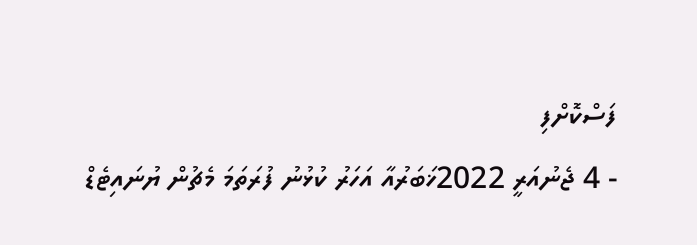ފަސްކޮށްފި
- 4 ޖެނުއަރީ 2022ޚަބަރުއާ އަހަރު ކުޅުނު ފުރަތަމަ މެޗުން ޔުނައިޓެޑް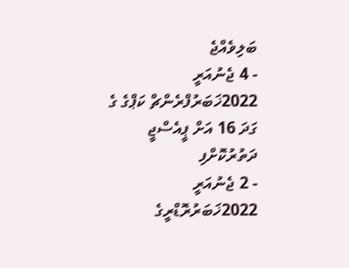ބަލިވެއްޖެ
- 4 ޖެނުއަރީ 2022ޚަބަރުފްރެންޗް ކަޕްގެ ގެ ގަދަ 16 އަށް ޕީއެސްޖީ ދަތުރުކޮށްފި
- 2 ޖެނުއަރީ 2022ޚަބަރުރޮޑްރީގެ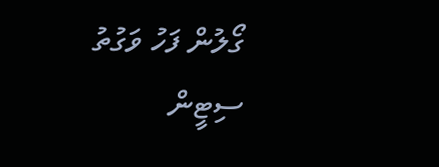ގޯލުން ފަހު ވަގުތު ސިޓީން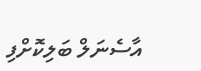އާސެނަލް ބަލިކޮށްފި